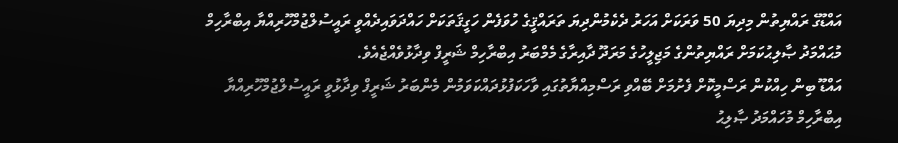އައްޑޫގެ ރައްޔިތުން މިދިޔަ 50 ވަރަކަށް އަހަރު ދެކެމުންދިޔަ ތަރައްޤީގެ ހުވަފެން ހަގީޤަތަކަށް ހައްދަވައިދެއްވީ ރައީސުލްޖުމްހޫރިއްޔާ އިބްރާހިމް މުޙައްމަދު ޞާލިޙުކަމަށް ރައްޔިތުންގެ މަޖިލީހުގެ މަރަދޫ ދާއިރާގެ މެމްބަރު އިބްރާހިމް ޝަރީފް ވިދާޅުވެއްޖެއެވެ.
އައްޑޫ ބިން ހިއްކުން ރަސްމީކޮށް ފެށުމަށް ބޭއްވި ރަސްމިއްޔާތުގައި ވާހަކަފުޅުދައްކަވަމުން މެންބަރު ޝަރީފް ވިދާޅުވީ ރައީސުލްޖުމްހޫރިއްޔާ އިބްރާހިމް މުހައްމަދު ޞާލިޙު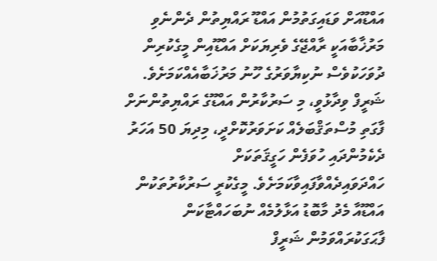އައްޑޫއަށް ވަޑައިގަތުމުން އައްޑޫ ރައްޔިތުން ދެންނެވި މަރުޚާބާއަކީ ރާއްޖޭގެ ވެރިޔަކަށް އައްޑޫއިން މީގެކުރިން ދުވަހަކުވެސް ނުކިޔާވަރުގެ ހޫނު މަރުޚަބާއެއްކަމަށެވެ.
ޝަރީފް ވިދާޅުވީ، މި ސަރުކާރުން އައްޑޫގެ ރައްޔިތުންނަށް ފާގަތި މުސްތަޤްބަލެއް ކަށަވަރުކޮށްދީ، މިދިޔަ 50 އަހަރު ދެކެމުންދައި ހުވަފެން ހަގީޤަތަކަށް ހައްދަވައިދެއްވާފައިވާކަމަށެވެ. މީގެކުރީ ސަރުކާރުތަކުން އައްޑޫއާ މެދު މާބޮޑު އަޅާލުމެއް ނުބަހައްޓާކަން ފާޙަގަކުރައްވަމުން ޝަރީފް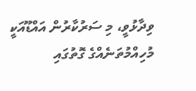ވިދާޅުވީ، މި ސަރުކާރުން އައްޑޫއަކީ މުހިއްމުތަނެއްގެ ގޮތުގައި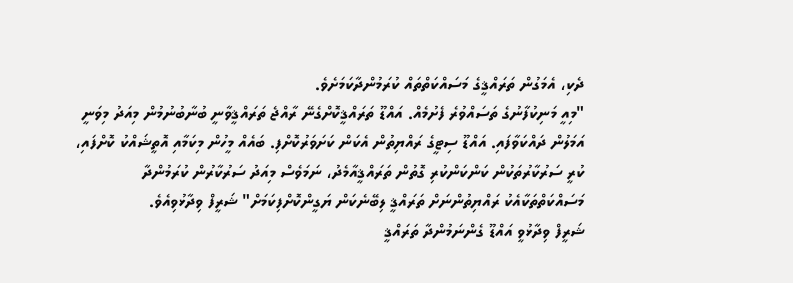ދެކި، އެމަގުން ތަރައްޤީގެ މަސައްކަތްތައް ކުރަމުންދާކަމަށެވެ.
"މިއީ މަނިކުފާނުގެ ތަސައްވުރެ ފެށުމެއް. އައްޑޫ ތަރައްޤީކޮށްގެނޭ ރާއްޖެ ތަރައްޤީވާނީ ބުނާބުނުމުން މިއަދު މިވަނީ އަމަލުން ދައްކަވާފައި. އައްޑޫ ސިޓީގެ ރައްޔިތުން އެކަން ކަށަވަރުކޮށްފި. ބައެއް މީހުން މިކަމާއި އޮތީޝައްކު ކޮށްފައި، ކުރީ ސަރުކާރުތަކުން ކަންކަންކުރި ގޮތުން ތަރައްޤީއާމެދު، ނަމަވެސް މިއަދު ސަރުކާރުން ކުރަމުންދާ މަސައްކަތްތަކާއެކު ރައްޔިތުންނަށް ތަރައްޤީ ލިބޭނެކަން ޔަގީންކޮށްފިކަމަށް" ޝަރީފް ވިދާޅުވިއެވެ.
ޝަރީފް ވިދާޅުވީ އައްޑޫ ގެންނަމުންދާ ތަރައްޤީ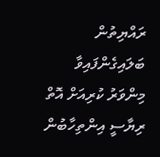ރައްޔިތުން ބަލައިގެންފައިވާ މިންވަރު ކުރިއަށް އޮތް ރިޔާސީ އިންތިހާބުން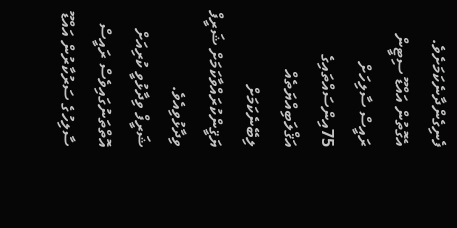ފެނިގެންދާނެކަމަށެވެ. އެގޮތުން އައްޑޫ ސިޓީން ރައީސް ސާލިހަށް 75އިންސައްތައިގެ އަޤްލަބިއްޔަތެއް ލިބޭނެކަމަށް ޔަޤީންކުރައްވާކަމަށް ޝަރީފް ވިދާޅުވިއެވެ.
ޝަރީފް ވިދާޅުވީ ކުރިއަށް އޮތްތަނުގައިވެސް ރައީސް ސާލިހުގެ ސަރުކާރުން އައްޑޫ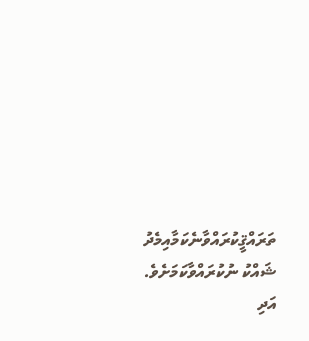ތަރައްޤީކުރައްވާނެކަމާއިމެދު ޝައްކު ނުކުރައްވާކަމަށެވެ. އަދި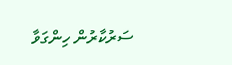ސަރުކާރުން ހިންގަވާ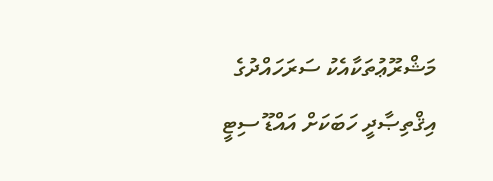މަޝްރޫޢުތަކާއެކު ސަރަހައްދުގެ އިޤްތިޞާދީ ހަބަކަށް އައްޑޫ ސިޓީ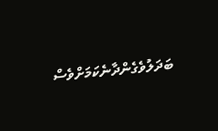ބަދަލުވެގެންދާނެކަމަށްވެސް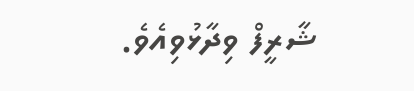ޝާރީފް ވިދާޅުވިއެވެ.